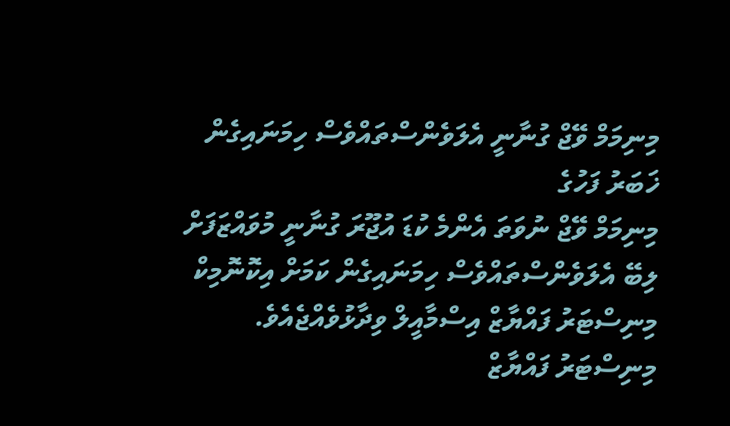މިނިމަމް ވޭޖް ގުނާނީ އެލަވެންސްތައްވެސް ހިމަނައިގެން
ޚަބަރު ފަހުގެ
މިނިމަމް ވޭޖް ނުވަތަ އެންމެ ކުޑަ އުޖޫރަ ގުނާނީ މުވައްޒަފަށް ލިބޭ އެލަވެންސްތައްވެސް ހިމަނައިގެން ކަމަށް އިކޮނޮމިކް މިނިސްޓަރު ފައްޔާޒް އިސްމާއީލް ވިދާޅުވެއްޖެއެވެ.
މިނިސްޓަރު ފައްޔާޒް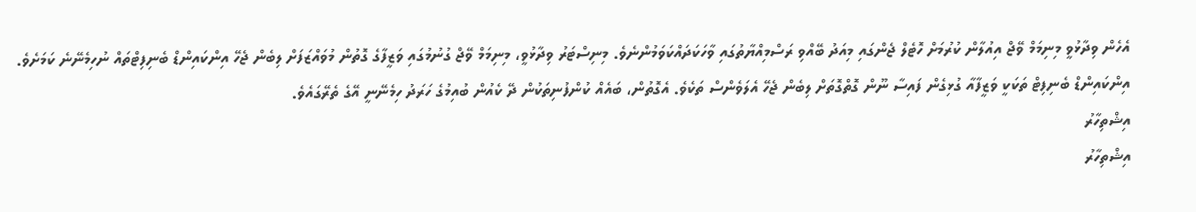އެހެން ވިދާޅުވީ މިނިމަމް ވޭޖް އިއުލާން ކުރުމަށް ހޮޓެލް ޖެންގައި މިއަދު ބޭއްވި ރަސްމިއްޔާތުގައި ވާހަކަދައްކަވަމުންނެވެ. މިނިސްޓަރު ވިދާޅުވީ، މިނިމަމް ވޭޖް ގުނުމުގައި ވަޒީފާގެ ގޮތުން މުވައްޒަފަށް ލިބެން ޖެހޭ އިންކައިންޑް ބެނިފިޓްތައް ނުހިމެނޭނެ ކަމަށެވެ. އިންކައިންޑް ބެނިފިޓް ތަކަކީ ވަޒީފާއާ ގުޅިގެން ފައިސާ ނޫން ގޮތްގޮތަށް ލިބެން ޖެހޭ އެލަވެންސް ތަކެވެ. އެގޮތުން، ބައެއް ކުންފުނިތަކުން ދޭ ކެއުން ބުއިމުގެ ހަރަދު ހިމެނޭނީ އޭގެ ތެރޭގައެވެ.
އިޝްތިހާރު
އިޝްތިހާރު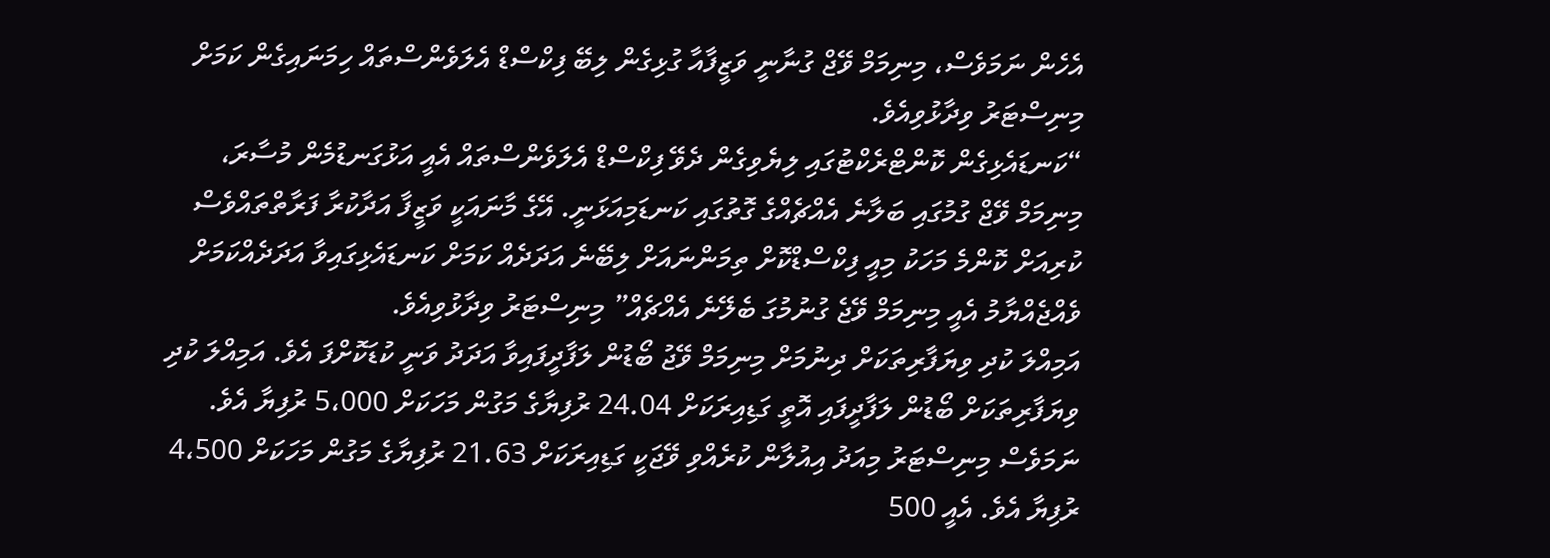އެހެން ނަމަވެސް، މިނިމަމް ވޭޖް ގުނާނީ ވަޒީފާއާ ގުޅިގެން ލިބޭ ފިކްސްޑް އެލަވެންސްތައް ހިމަނައިގެން ކަމަށް މިނިސްޓަރު ވިދާޅުވިއެވެ.
“ކަނޑައެޅިގެން ކޮންޓްރެކްޓުގައި ލިޔެވިގެން ދެވޭ ފިކްސްޑް އެލަވެންސްތައް އެއީ އަޅުގަނޑުމެން މުސާރަ، މިނިމަމް ވޭޖް ގުމުގައި ބަލާނެ އެއްޗެއްގެ ގޮތުގައި ކަނޑަމިއަޅަނީ. އޭގެ މާނައަކީ ވަޒީފާ އަދާކުރާ ފަރާތްތައްވެސް ކުރިއަށް ކޮންމެ މަހަކު މިއީ ފިކްސްޑްކޮށް ތިމަންނައަށް ލިބޭނެ އަދަދެއް ކަމަށް ކަނޑައެޅިގައިވާ އަދަދެއްކަމަށް ވެއްޖެއްޔާމު އެއީ މިނިމަމް ވޭޖެ ގުނުމުގަ ބެލޭނެ އެއްޗެއް” މިނިސްޓަރު ވިދާޅުވިއެވެ.
އަމިއްލަ ކުދި ވިޔަފާރިތަކަށް ދިނުމަށް މިނިމަމް ވޭޖު ބޯޑުން ލަފާދީފައިވާ އަދަދު ވަނީ ކުޑަކޮށްފަ އެވެ. އަމިއްލަ ކުދި ވިޔަފާރިތަކަށް ބޯޑުން ލަފާދީފައި އޮތީ ގަޑިއިރަކަށް 24.04 ރުފިޔާގެ މަގުން މަހަކަށް 5،000 ރުފިޔާ އެވެ. ނަމަވެސް މިނިސްޓަރު މިއަދު އިއުލާން ކުރެއްވި ވޭޖަކީ ގަޑިއިރަކަށް 21.63 ރުފިޔާގެ މަގުން މަހަކަށް 4،500 ރުފިޔާ އެވެ. އެއީ 500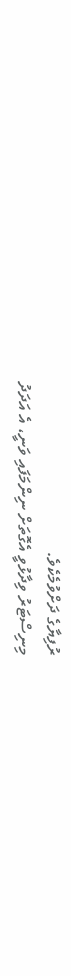ރުފިޔާގެ ދަށްވުމެކެވެ.
މިނިސްޓަރު ވިދާޅުވީ އެގޮތަށް ނިންމަފައި ވަނީ، އެ އަދަދު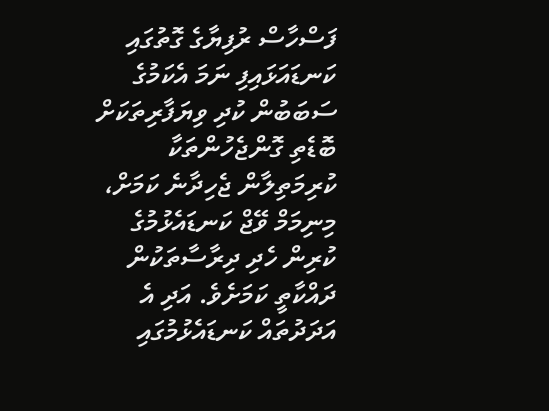ފަސްހާސް ރުފިޔާގެ ގޮތުގައި ކަނޑައަޅައިފި ނަމަ އެކަމުގެ ސަބަބުން ކުދި ވިޔަފާރިތަކަށް ބޮޑެތި ގޮންޖެހުންތަކާ ކުރިމަތިލާން ޖެހިދާނެ ކަމަށް، މިނިމަމް ވޭޖް ކަނޑައެޅުމުގެ ކުރިން ހެދި ދިރާސާތަކުން ދައްކާތީ ކަމަށެވެ. އަދި އެ އަދަދުތައް ކަނޑައެޅުމުގައި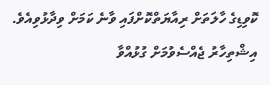ކޮވިޑިގެ ހާލަތަށް ރިއާޔަތްކޮށްފައި ވާނެ ކަމަށް ވިދާޅުވިއެވެ.
އިޝްތިހާރު ޖެއްސެވުމަށް ގުޅުއްވާ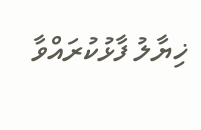ޚިޔާލު ފާޅުކުރައްވާ